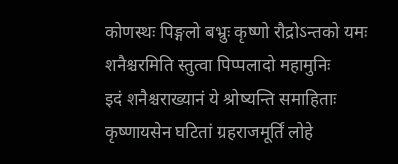कोणस्थः पिङ्गलो बभ्रुः कृष्णो रौद्रोऽन्तको यमः
शनैश्चरमिति स्तुत्वा पिप्पलादो महामुनिः
इदं शनैश्चराख्यानं ये श्रोष्यन्ति समाहिताः
कृष्णायसेन घटितां ग्रहराजमूर्तिं लोहे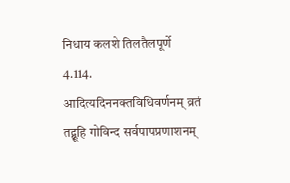निधाय कलशे तिलतैलपूर्णे 4.114.
आदित्यदिननक्तविधिवर्णनम् व्रतं तद्ब्रूहि गोविन्द सर्वपापप्रणाशनम्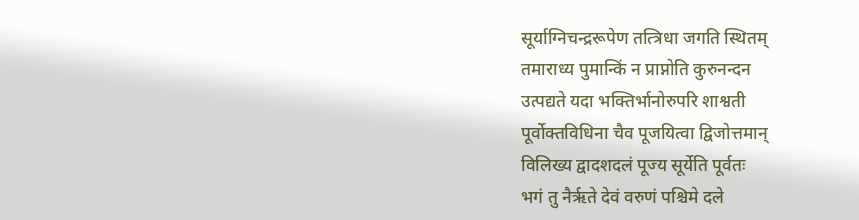सूर्याग्निचन्द्ररूपेण तत्त्रिधा जगति स्थितम्
तमाराध्य पुमान्किं न प्राप्नोति कुरुनन्दन
उत्पद्यते यदा भक्तिर्भानोरुपरि शाश्वती
पूर्वोक्तविधिना चैव पूजयित्वा द्विजोत्तमान्
विलिख्य द्वादशदलं पूज्य सूर्येति पूर्वतः
भगं तु नैर्ऋते देवं वरुणं पश्चिमे दले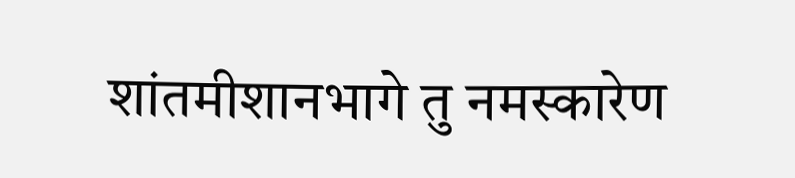शांतमीशानभागे तु नमस्कारेण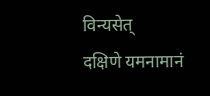विन्यसेत्
दक्षिणे यमनामानं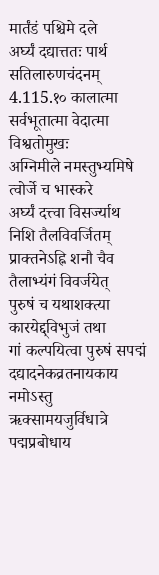मार्तंडं पश्चिमे दले
अर्घ्यं दद्यात्ततः पार्थ सतिलारुणचंदनम् 4.115.१० कालात्मा सर्वभूतात्मा वेदात्मा विश्वतोमुखः
अग्निमीले नमस्तुभ्यमिषे त्वोर्जे च भास्करे
अर्घ्यं दत्त्वा विसर्ज्याथ निशि तैलविवर्जितम्
प्राक्तनेऽह्नि शनौ चैव तैलाभ्यंगं विवर्जयेत्
पुरुषं च यथाशक्त्या कारयेद्द्विभुजं तथा
गां कल्पयित्वा पुरुषं सपद्मं दद्यादनेकव्रतनायकाय
नमोऽस्तु ऋक्सामयजुर्विधात्रे पद्मप्रबोधाय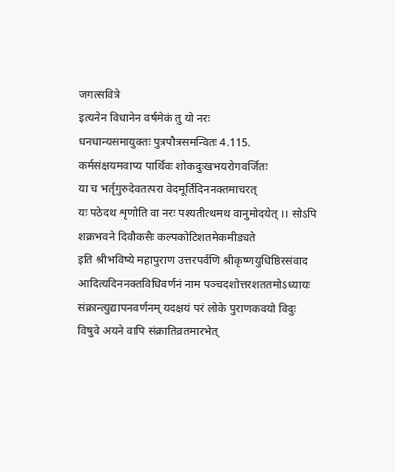जगत्सवित्रे
इत्यनेन विधानेन वर्षमेकं तु यो नरः
धनधान्यसमायुक्तः पुत्रपौत्रसमन्वितः 4.115.
कर्मसंक्षयमवाप्य पार्थिवः शोकदुःखभयरोगवर्जितः
या च भर्तृगुरुदेवतत्परा वेदमूर्तिदिननक्तमाचरत्
यः पठेदथ शृणोति वा नरः पश्यतीत्थमथ वानुमोदयेत् ।। सोऽपि शक्रभवने दिवौकसैः कल्पकोटिशतमेकमीड्यते
इति श्रीभविष्ये महापुराण उत्तरपर्वणि श्रीकृष्णयुधिष्ठिरसंवाद आदित्यदिननक्तविधिवर्णनं नाम पञ्चदशोत्तरशततमोऽध्यायः
संक्रान्त्युद्यापनवर्णनम् यदक्षयं परं लोके पुराणकवयो विदुः
विषुवे अयने वापि संक्रातिव्रतमारभेत्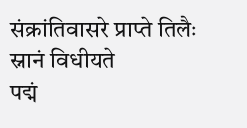संक्रांतिवासरे प्राप्ते तिलैः स्नानं विधीयते
पद्मं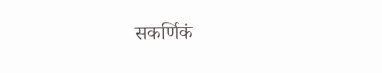सकर्णिकं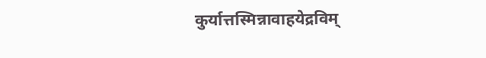कुर्यात्तस्मिन्नावाहयेद्रविम्